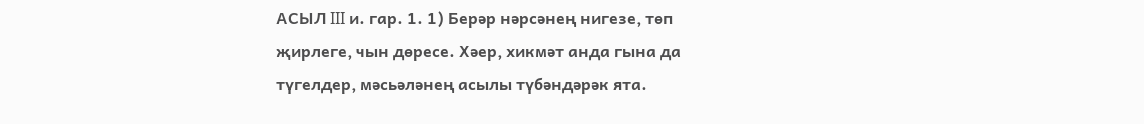АСЫЛ III и. гар. 1. 1) Берәр нәрсәнең нигезе, төп җирлеге, чын дөресе. Хәер, хикмәт анда гына да түгелдер, мәсьәләнең асылы түбәндәрәк ята.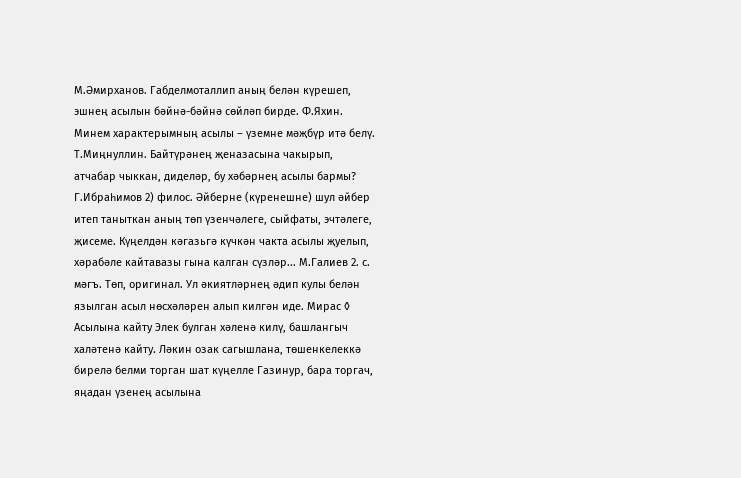М.Әмирханов. Габделмоталлип аның белән күрешеп, эшнең асылын бәйнә-бәйнә сөйләп бирде. Ф.Яхин. Минем характерымның асылы – үземне мәҗбүр итә белү. Т.Миңнуллин. Байтүрәнең җеназасына чакырып, атчабар чыккан, диделәр, бу хәбәрнең асылы бармы? Г.Ибраһимов 2) филос. Әйберне (күренешне) шул әйбер итеп таныткан аның төп үзенчәлеге, сыйфаты, эчтәлеге, җисеме. Күңелдән кәгазьгә күчкән чакта асылы җуелып, хәрабәле кайтавазы гына калган сүзләр... М.Галиев 2. с. мәгъ. Төп, оригинал. Ул әкиятләрнең әдип кулы белән язылган асыл нөсхәләрен алып килгән иде. Мирас ◊ Асылына кайту Элек булган хәленә килү, башлангыч халәтенә кайту. Ләкин озак сагышлана, төшенкелеккә бирелә белми торган шат күңелле Газинур, бара торгач, яңадан үзенең асылына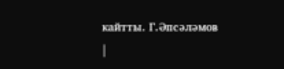кайтты. Г.Әпсәләмов |